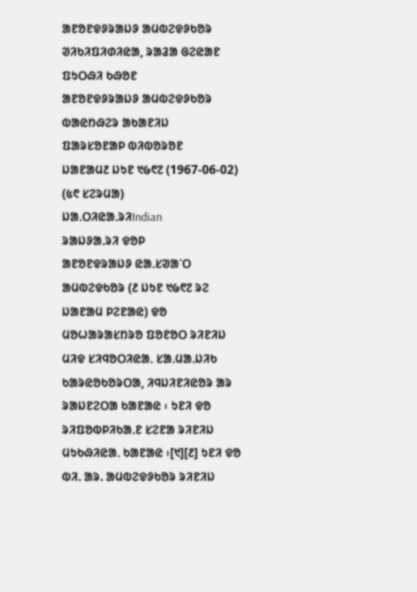ᱟᱱᱚᱱᱫᱽᱨᱟᱡᱽ ᱟᱢᱵᱮᱫᱽᱠᱚᱨ
ᱣᱤᱠᱤᱯᱤᱰᱤᱭᱟ, ᱨᱟᱲᱟ ᱜᱮᱭᱟᱱ ᱯᱩᱛᱷᱤ ᱠᱷᱚᱱ
ᱟᱱᱚᱱᱫᱽᱨᱟᱡᱽ ᱟᱢᱵᱮᱫᱽᱠᱚᱨ
ᱵᱟᱭᱴᱷᱮᱨ ᱟᱠᱟᱱᱤᱡ
ᱯᱟᱨᱥᱚᱱᱟᱞ ᱵᱤᱵᱚᱨᱚᱱ
ᱡᱟᱱᱟᱢ᱒ ᱡᱩᱱ ᱑᱙᱖᱗ (1967-06-02) (᱕᱖ ᱥᱮᱨᱢᱟ)
ᱡᱟᱹᱛᱤᱭᱟᱹᱨᱤIndian
ᱨᱟᱡᱽᱟᱹᱨᱤ ᱫᱚᱞ
ᱟᱱᱚᱱᱫᱨᱟᱡᱽ ᱭᱟᱹᱥᱣᱟᱸᱛ ᱟᱢᱵᱮᱫᱠᱚᱨ (᱒ ᱡᱩᱱ ᱑᱙᱖᱗ ᱨᱮ ᱡᱟᱱᱟᱢ ᱞᱮᱱᱟᱭ) ᱫᱚ ᱢᱚᱦᱟᱨᱟᱥᱴᱨᱚ ᱯᱚᱱᱚᱛ ᱨᱤᱱᱤᱡ ᱢᱤᱫ ᱥᱤᱧᱚᱛᱤᱭᱟᱹ ᱥᱟᱹᱢᱟᱹᱡᱤᱠ ᱠᱟᱨᱭᱚᱠᱚᱨᱛᱟ, ᱤᱧᱡᱤᱱᱤᱭᱚᱨ ᱟᱨ ᱨᱟᱡᱱᱮᱛᱟ ᱠᱟᱱᱟᱭ ᱾ ᱩᱱᱤ ᱫᱚ ᱨᱤᱯᱚᱵᱞᱤᱠᱟᱹᱱ ᱥᱮᱱᱟ ᱨᱤᱱᱤᱡ ᱢᱩᱠᱷᱤᱭᱟᱹ ᱠᱟᱱᱟᱭ ᱾[᱑][᱒] ᱩᱱᱤ ᱫᱚ ᱵᱤ. ᱟᱨ. ᱟᱢᱵᱮᱫᱽᱠᱚᱨ ᱨᱤᱱᱤᱡ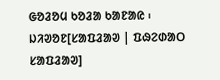ᱜᱚᱲᱚᱢ ᱠᱚᱲᱟ ᱠᱟᱱᱟᱭ ᱾
ᱡᱤᱣᱚᱱ[ᱥᱟᱯᱲᱟᱣ | ᱯᱷᱮᱰᱟᱛ ᱥᱟᱯᱲᱟᱣ]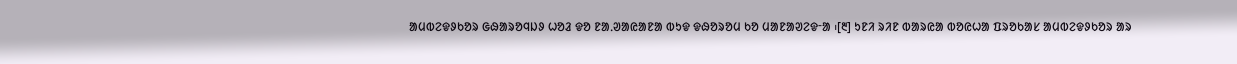ᱟᱢᱵᱮᱫᱽᱠᱚᱨ ᱜᱷᱟᱨᱚᱧᱡᱽ ᱦᱚᱲ ᱫᱚ ᱱᱟᱹᱣᱟᱭᱟᱱᱟ ᱵᱩᱫ ᱫᱷᱚᱨᱚᱢ ᱠᱚ ᱢᱟᱱᱟᱣᱮᱫᱼᱟ ᱾[᱓] ᱩᱱᱤ ᱨᱤᱱ ᱵᱟᱨᱭᱟ ᱵᱚᱭᱦᱟ ᱯᱨᱚᱠᱟᱥ ᱟᱢᱵᱮᱫᱽᱠᱚᱨ ᱟᱨ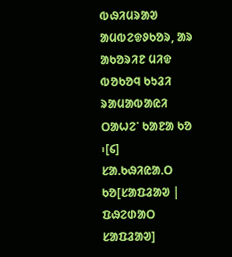ᱵᱷᱤᱢᱨᱟᱣ ᱟᱢᱵᱮᱫᱽᱠᱚᱨ, ᱟᱨ ᱟᱠᱚᱨᱤᱱ ᱢᱤᱫ ᱵᱚᱠᱚᱧ ᱠᱩᱲᱤ ᱨᱟᱢᱟᱵᱟᱭᱤ ᱛᱟᱦᱮᱸ ᱠᱟᱱᱟ ᱠᱚ ᱾[᱔]
ᱥᱟᱹᱠᱷᱤᱭᱟᱹᱛ ᱠᱚ[ᱥᱟᱯᱲᱟᱣ | ᱯᱷᱮᱰᱟᱛ ᱥᱟᱯᱲᱟᱣ]